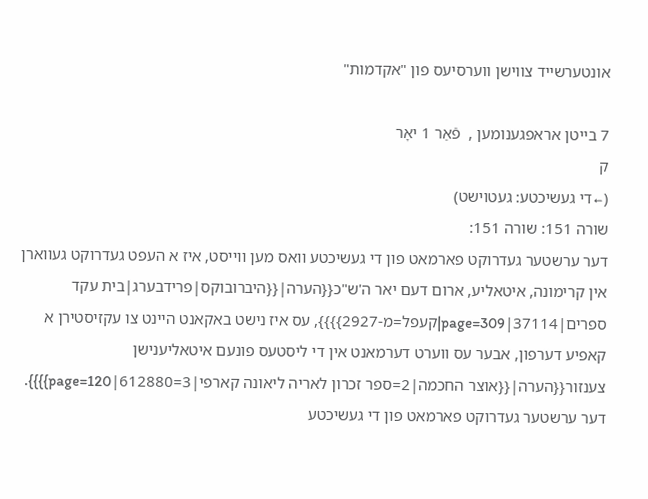אונטערשייד צווישן ווערסיעס פון "אקדמות"

7 בייטן אראפגענומען ,  פֿאַר 1 יאָר
ק
(←די געשיכטע: געטוישט)
שורה 151: שורה 151:
דער ערשטער געדרוקט פארמאט פון די געשיכטע וואס מען ווייסט, איז א העפט געדרוקט געווארן אין קרימונה, איטאליע, ארום דעם יאר ה'ש"כ{{הערה|{{היברובוקס|פרידבערג|בית עקד ספרים|37114|page=309|קעפל=מ-2927}}}}, עס איז נישט באקאנט היינט צו עקזיסטירן א קאפיע דערפון, אבער עס ווערט דערמאנט אין די ליסטעס פונעם איטאליענישן צענזור{{הערה|{{אוצר החכמה|2=ספר זכרון לאריה ליאונה קארפי|3=612880|page=120}}}}.
דער ערשטער געדרוקט פארמאט פון די געשיכטע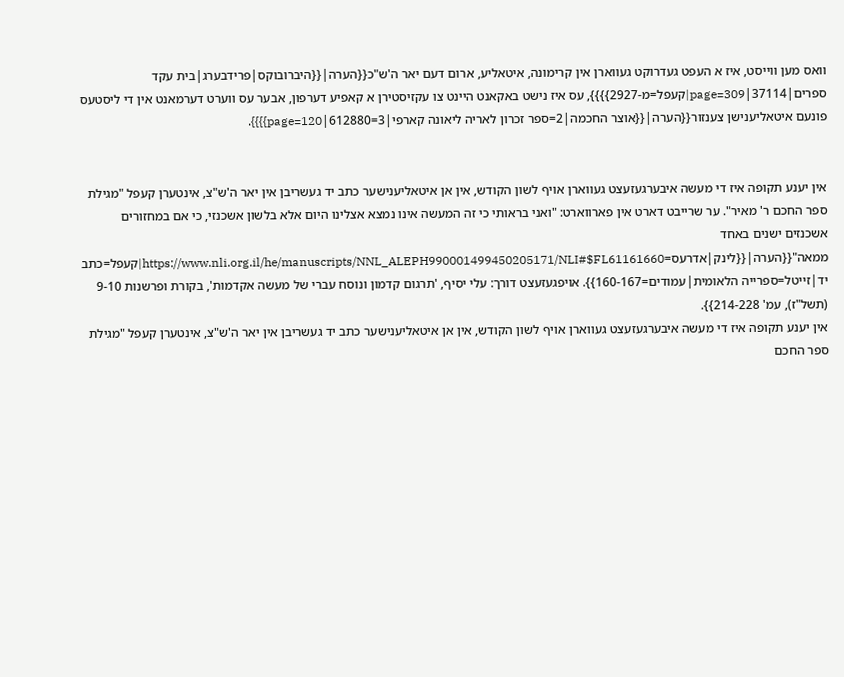וואס מען ווייסט, איז א העפט געדרוקט געווארן אין קרימונה, איטאליע, ארום דעם יאר ה'ש"כ{{הערה|{{היברובוקס|פרידבערג|בית עקד ספרים|37114|page=309|קעפל=מ-2927}}}}, עס איז נישט באקאנט היינט צו עקזיסטירן א קאפיע דערפון, אבער עס ווערט דערמאנט אין די ליסטעס פונעם איטאליענישן צענזור{{הערה|{{אוצר החכמה|2=ספר זכרון לאריה ליאונה קארפי|3=612880|page=120}}}}.


אין יענע תקופה איז די מעשה איבערגעזעצט געווארן אויף לשון הקודש, אין אן איטאליענישער כתב יד געשריבן אין יאר ה'ש"צ, אינטערן קעפל "מגילת ספר החכם ר' מאיר". ער שרייבט דארט אין פארווארט: "ואני בראותי כי זה המעשה אינו נמצא אצלינו היום אלא בלשון אשכנזי, כי אם במחזורים אשכנזים ישנים באחד ממאה"{{הערה|{{לינק|אדרעס=https://www.nli.org.il/he/manuscripts/NNL_ALEPH990001499450205171/NLI#$FL61161660|קעפל=כתב יד|זייטל=ספרייה הלאומית|עמודים=160-167}}. אויפגעזעצט דורך: עלי יסיף, 'תרגום קדמון ונוסח עברי של מעשה אקדמות', בקורת ופרשנות 9-10 (תשל"ז), עמ' 214-228}}.
אין יענע תקופה איז די מעשה איבערגעזעצט געווארן אויף לשון הקודש, אין אן איטאליענישער כתב יד געשריבן אין יאר ה'ש"צ, אינטערן קעפל "מגילת ספר החכם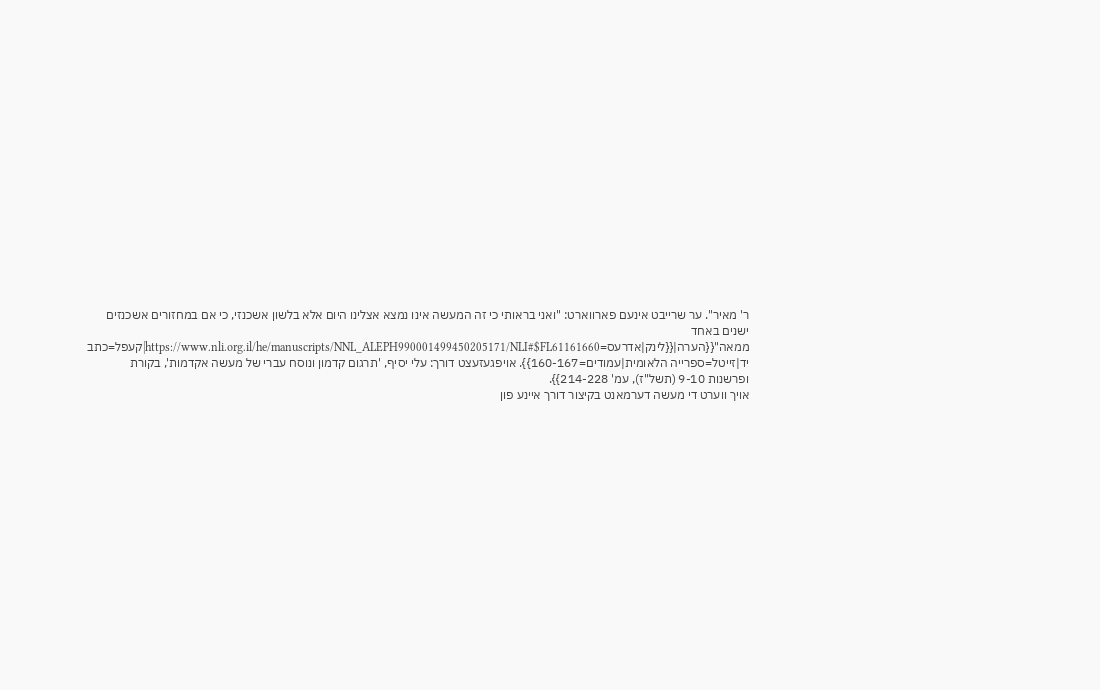ר' מאיר". ער שרייבט אינעם פארווארט: "ואני בראותי כי זה המעשה אינו נמצא אצלינו היום אלא בלשון אשכנזי, כי אם במחזורים אשכנזים ישנים באחד ממאה"{{הערה|{{לינק|אדרעס=https://www.nli.org.il/he/manuscripts/NNL_ALEPH990001499450205171/NLI#$FL61161660|קעפל=כתב יד|זייטל=ספרייה הלאומית|עמודים=160-167}}. אויפגעזעצט דורך: עלי יסיף, 'תרגום קדמון ונוסח עברי של מעשה אקדמות', בקורת ופרשנות 9-10 (תשל"ז), עמ' 214-228}}.
אויך ווערט די מעשה דערמאנט בקיצור דורך איינע פון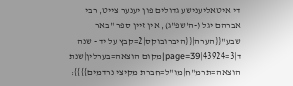די איטאליענישע גדולים פון יענער צייט, רבי אברהם יגל (-ה'שפ"ג), אין זיין ספר "באר שבע"{{הערה|{{היברובוקס|2=קבץ על יד - שנה ד|3=43924|page=39|מקום הוצאה=בערלין|שנת הוצאה=תרמ"ח|מו"ל=חברת מקיצי נרדמים}}}}: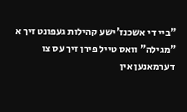"ביי די אשכנז'ישע קהילות געפונט זיך א "מגילה" וואס טייל פירן זיך עס צו דערמאנען אין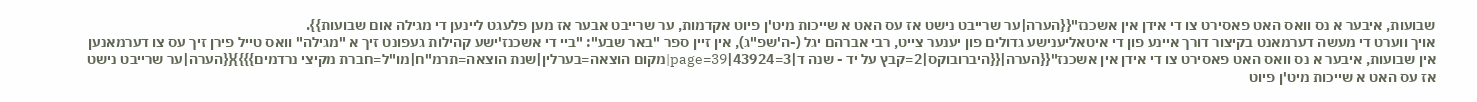שבועות, איבער א נס וואס האט פאסירט צו די אידן אין אשכנז"{{הערה|ער שרייבט נישט אז עס האט א שייכות מיט'ן פיוט אקדמות, ער שרייבט אבער אז מען פלעגט ליינען די מגילה אום שבועות}}.
אויך ווערט די מעשה דערמאנט בקיצור דורך איינע פון די איטאליענישע גדולים פון יענער צייט, רבי אברהם יגל (-ה'שפ"ג), אין זיין ספר "באר שבע": "ביי די אשכנז'ישע קהילות געפונט זיך א "מגילה" וואס טייל פירן זיך עס צו דערמאנען אין שבועות, איבער א נס וואס האט פאסירט צו די אידן אין אשכנז"{{הערה|{{היברובוקס|2=קבץ על יד - שנה ד|3=43924|page=39|מקום הוצאה=בערלין|שנת הוצאה=תרמ"ח|מו"ל=חברת מקיצי נרדמים}}}}{{הערה|ער שרייבט נישט אז עס האט א שייכות מיט'ן פיוט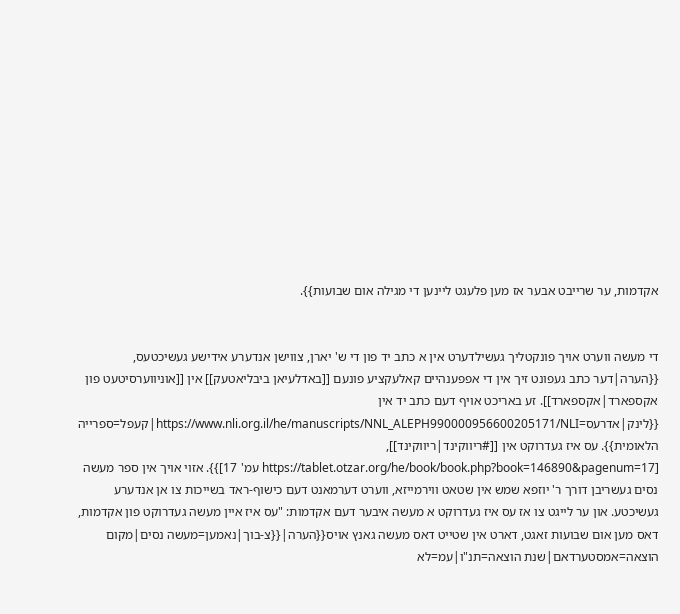אקדמות, ער שרייבט אבער אז מען פלעגט ליינען די מגילה אום שבועות}}.


די מעשה ווערט אויך פונקטליך געשילדערט אין א כתב יד פון די ש' יארן, צווישן אנדערע אידישע געשיכטעס, {{הערה|דער כתב געפונט זיך אין די אפפענהיים קאלעקציע פונעם [[באדלעיאן ביבליאטעק]] אין [[אוניווערסיטעט פון אקספארד|אקספארד]]. זע באריכט אויף דעם כתב יד אין {{לינק|אדרעס=https://www.nli.org.il/he/manuscripts/NNL_ALEPH990000956600205171/NLI|קעפל=ספרייה הלאומית}}. עס איז געדרוקט אין [[#ריווקינד|ריווקינד]], [https://tablet.otzar.org/he/book/book.php?book=146890&pagenum=17 עמ' 17]}}. אזוי אויך אין ספר מעשה נסים געשריבן דורך ר' יוזפא שמש אין שטאט ווירמייזא, ווערט דערמאנט דעם כישוף-ראד בשייכות צו אן אנדערע געשיכטע. און ער לייגט צו אז עס איז געדרוקט א מעשה איבער דעם אקדמות: "עס איז איין מעשה געדרוקט פון אקדמות, דאס מען אום שבועות זאגט, דארט אין שטייט דאס מעשה גאנץ אויס{{הערה|{{צ-בוך|נאמען=מעשה נסים|מקום הוצאה=אמסטערדאם|שנת הוצאה=תנ"ו|עמ=לא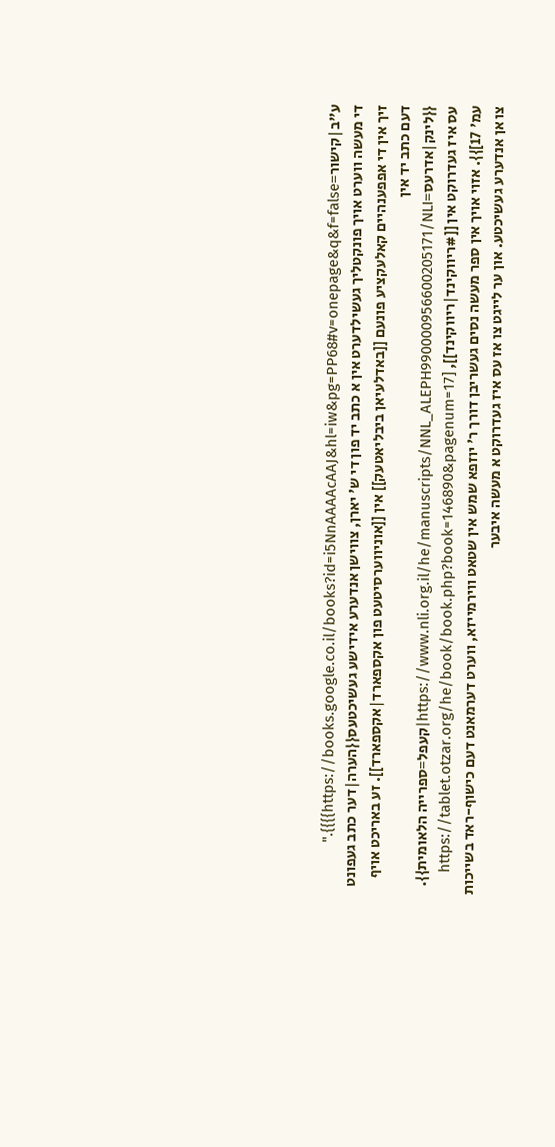ע"ב|קישור=https://books.google.co.il/books?id=i5NnAAAAcAAJ&hl=iw&pg=PP68#v=onepage&q&f=false}}}}."
די מעשה ווערט אויך פונקטליך געשילדערט אין א כתב יד פון די ש' יארן, צווישן אנדערע אידישע געשיכטעס{{הערה|דער כתב געפונט זיך אין די אפפענהיים קאלעקציע פונעם [[באדלעיאן ביבליאטעק]] אין [[אוניווערסיטעט פון אקספארד|אקספארד]]. זע באריכט אויף דעם כתב יד אין {{לינק|אדרעס=https://www.nli.org.il/he/manuscripts/NNL_ALEPH990000956600205171/NLI|קעפל=ספרייה הלאומית}}. עס איז געדרוקט אין [[#ריווקינד|ריווקינד]], [https://tablet.otzar.org/he/book/book.php?book=146890&pagenum=17 עמ' 17]}}. אזוי אויך אין ספר מעשה נסים געשריבן דורך ר' יוזפא שמש אין שטאט ווירמייזא, ווערט דערמאנט דעם כישוף-ראד בשייכות צו אן אנדערע געשיכטע. און ער לייגט צו אז עס איז געדרוקט א מעשה איבער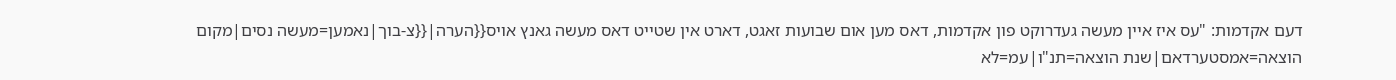דעם אקדמות: "עס איז איין מעשה געדרוקט פון אקדמות, דאס מען אום שבועות זאגט, דארט אין שטייט דאס מעשה גאנץ אויס{{הערה|{{צ-בוך|נאמען=מעשה נסים|מקום הוצאה=אמסטערדאם|שנת הוצאה=תנ"ו|עמ=לא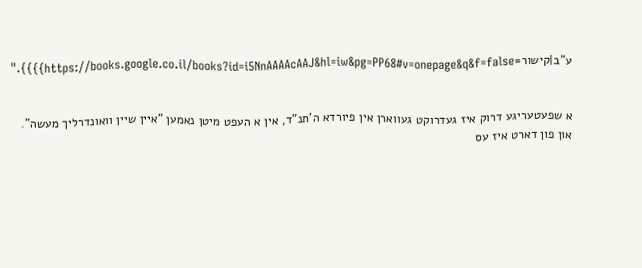ע"ב|קישור=https://books.google.co.il/books?id=i5NnAAAAcAAJ&hl=iw&pg=PP68#v=onepage&q&f=false}}}}."


א שפעטעריגע דרוק איז געדרוקט געווארן אין פיורדא ה'תנ"ד, אין א העפט מיטן נאמען "איין שיין וואונדרליך מעשה". און פון דארט איז עס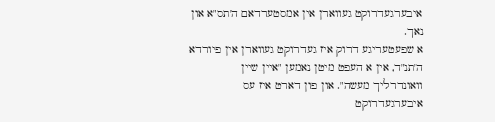איבערגעדרוקט געווארן אין אמסטערדאם ה'תס"א און נאך.
א שפעטעריגע דרוק איז געדרוקט געווארן אין פיורדא ה'תנ"ד, אין א העפט מיטן נאמען "איין שיין וואונדרליך מעשה". און פון דארט איז עס איבערגעדרוקט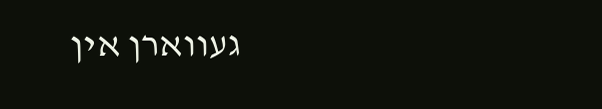געווארן אין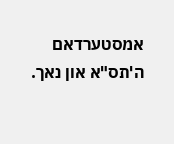אמסטערדאם ה'תס"א און נאך.